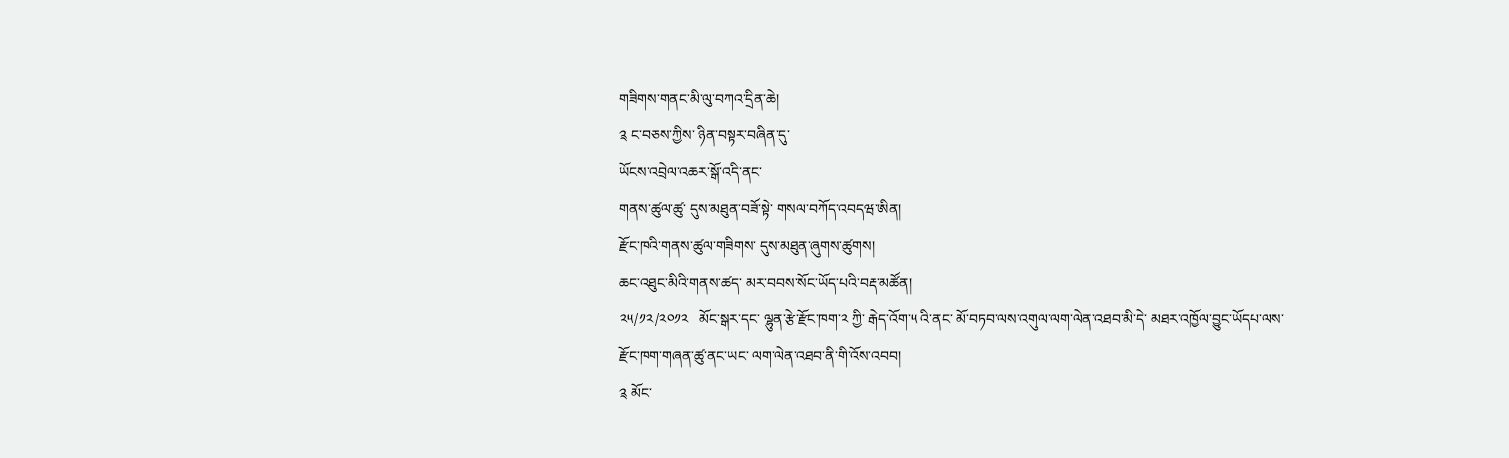གཟིགས་གནང་མི་ལུ་བཀའ་དྲིན་ཆེ།
༉ ང་བཅས་ཀྱིས་ ཉིན་བསྟར་བཞིན་དུ་
ཡོངས་འབྲེལ་འཆར་སྒོ་འདི་ནང་
གནས་ཚུལ་ཚུ་ དུས་མཐུན་བཟོ་སྟེ་ གསལ་བཀོད་འབདཝ་ཨིན།
རྫོང་ཁའི་གནས་ཚུལ་གཟིགས་ དུས་མཐུན་ཞུགས་ཚུགས།
ཆང་འཐུང་མིའི་གནས་ཚད་ མར་བབས་སོང་ཡོད་པའི་བརྡ་མཚོན།
༢༥/༡༢/༢༠༡༢   མོང་སྒར་དང་ ལྷུན་རྩེ་རྫོང་ཁག་༢ ཀྱི་ རྒེད་འོག་༥ འི་ནང་ མོ་བཏབ་ལས་འགུལ་ལག་ལེན་འཐབ་མི་དེ་ མཐར་འཁྱོལ་བྱུང་ཡོདཔ་ལས་ རྫོང་ཁག་གཞན་ཚུ་ནང་ཡང་ ལག་ལེན་འཐབ་ནི་གི་འོས་འབབ།
༉ མོང་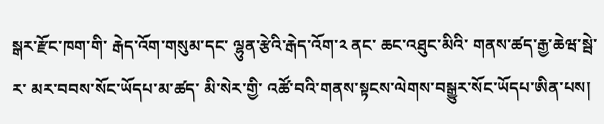སྒར་རྫོང་ཁག་གི་ རྒེད་འོག་གསུམ་དང་ ལྷུན་རྩེའི་རྒེད་འོག་༢ ནང་ ཆང་འཐུང་མིའི་ གནས་ཚད་རྒྱ་ཆེཝ་སྦེ་ར་ མར་བབས་སོང་ཡོདཔ་མ་ཚད་ མི་སེར་གྱི་ འཚོ་བའི་གནས་སྟངས་ལེགས་བསྒྱུར་སོང་ཡོདཔ་ཨིན་པས།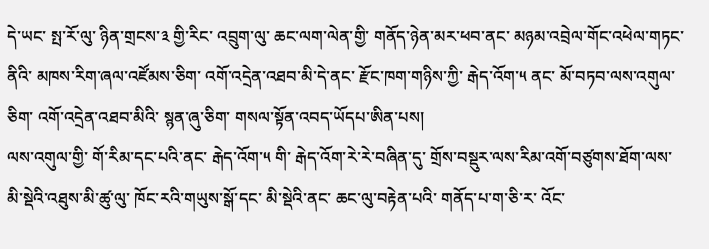དེ་ཡང་ སྤ་རོ་ལུ་ ཉིན་གྲངས་༣ གྱི་རིང་ འབྲུག་ལུ་ ཆང་ལག་ལེན་གྱི་ གནོད་ཉེན་མར་ཕབ་ནང་ མཉམ་འབྲེལ་གོང་འཕེལ་གཏང་ནིའི་ མཁས་རིག་ཞལ་འཛོམས་ཅིག་ འགོ་འདྲེན་འཐབ་མི་དེ་ནང་ རྫོང་ཁག་གཉིས་ཀྱི་ རྒེད་འོག་༥ ནང་ མོ་བཏབ་ལས་འགུལ་ཅིག་ འགོ་འདྲེན་འཐབ་མིའི་ སྙན་ཞུ་ཅིག་ གསལ་སྟོན་འབད་ཡོདཔ་ཨིན་པས།
ལས་འགུལ་གྱི་ གོ་རིམ་དང་པའི་ནང་ རྒེད་འོག་༥ གི་ རྒེད་འོག་རེ་རེ་བཞིན་དུ་ གྲོས་བསྡུར་ལས་རིམ་འགོ་བཙུགས་ཐོག་ལས་ མི་སྡེའི་འཐུས་མི་ཚུ་ལུ་ ཁོང་རའི་གཡུས་སྒོ་དང་ མི་སྡེའི་ནང་ ཆང་ལུ་བརྟེན་པའི་ གནོད་པ་ག་ཅི་ར་ འོང་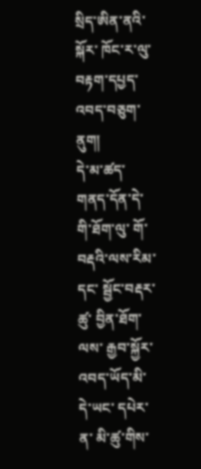སྲིད་ཨིན་ནའི་སྐོར་ ཁོང་ར་ལུ་ བརྟག་དཔྱད་འབད་བཅུག་ནུག།
དེ་མ་ཚད་ གནད་དོན་དེ་གི་ཐོག་ལུ་ གོ་བརྡའི་ལས་རིམ་དང་ སྦྱོང་བརྡར་ཚུ་ བྱིན་ཐོག་ལས་ རྒྱབ་སྐྱོར་འབད་ཡོད་མི་དེ་ཡང་ དཔེར་ན་ མི་ཚུ་གིས་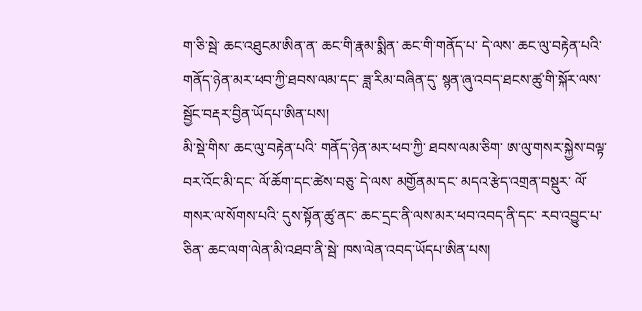ག་ཅི་སྦེ་ ཆང་འཐུངམ་ཨིན་ན་ ཆང་གི་རྣམ་སྨིན་ ཆང་གི་གནོད་པ་ དེ་ལས་ ཆང་ལུ་བརྟེན་པའི་ གནོད་ཉེན་མར་ཕབ་ཀྱི་ཐབས་ལམ་དང་ ཟླ་རིམ་བཞིན་དུ་ སྙན་ཞུ་འབད་ཐངས་ཚུ་གི་སྐོར་ལས་ སྦྱོང་བརྡར་བྱིན་ཡོདཔ་ཨིན་པས།
མི་སྡེ་གིས་ ཆང་ལུ་བརྟེན་པའི་ གནོད་ཉེན་མར་ཕབ་ཀྱི་ ཐབས་ལམ་ཅིག་ ཨ་ལུ་གསར་སྐྱེས་བལྟ་བར་འོང་མི་དང་ ལོ་ཆོག་དང་ཚེས་བཅུ་ དེ་ལས་ མགྱོནམ་དང་ མདའ་རྩེད་འགྲན་བསྡུར་ ལོ་གསར་ལ་སོགས་པའི་ དུས་སྟོན་ཚུ་ནང་ ཆང་དྲང་ནི་ལས་མར་ཕབ་འབད་ནི་དང་ རབ་འབྱུང་པ་ཅིན་ ཆང་ལག་ལེན་མི་འཐབ་ནི་སྦེ་ ཁས་ལེན་འབད་ཡོདཔ་ཨིན་པས།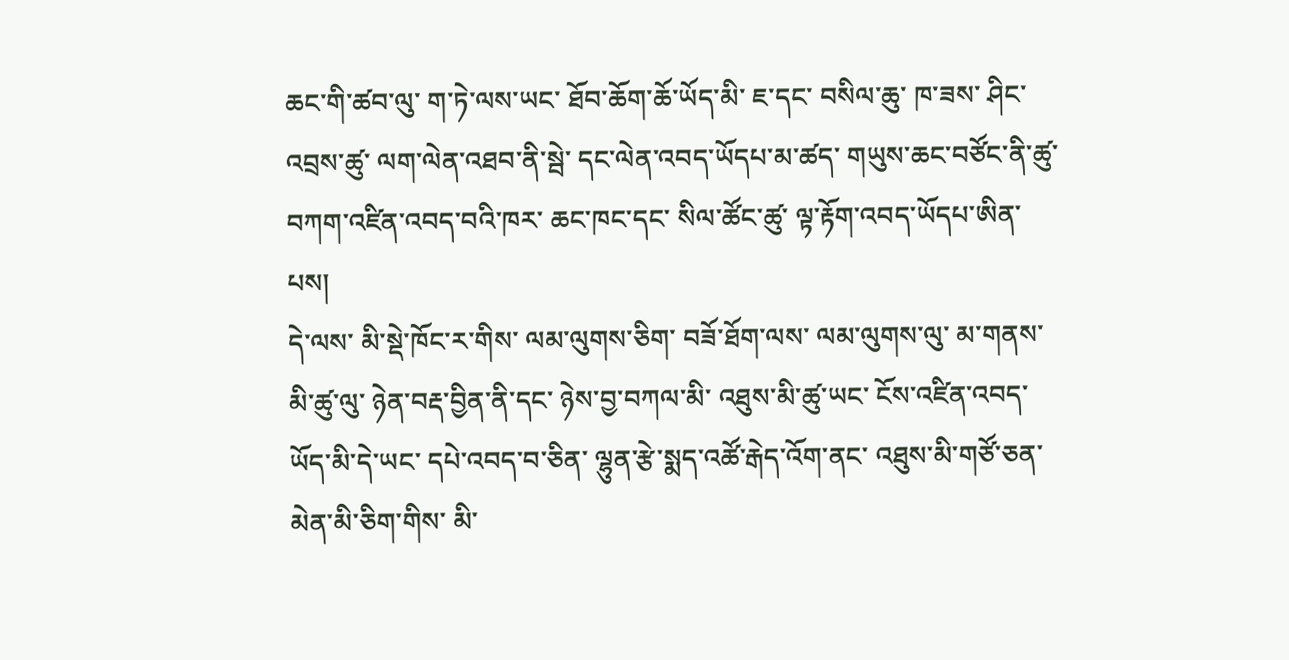ཆང་གི་ཚབ་ལུ་ ག་ཏེ་ལས་ཡང་ ཐོབ་ཆོག་ཆོ་ཡོད་མི་ ཇ་དང་ བསིལ་ཆུ་ ཁ་ཟས་ ཤིང་འབྲས་ཚུ་ ལག་ལེན་འཐབ་ནི་སྦེ་ དང་ལེན་འབད་ཡོདཔ་མ་ཚད་ གཡུས་ཆང་བཙོང་ནི་ཚུ་ བཀག་འཛིན་འབད་བའི་ཁར་ ཆང་ཁང་དང་ སིལ་ཚོང་ཚུ་ ལྟ་རྟོག་འབད་ཡོདཔ་ཨིན་པས།
དེ་ལས་ མི་སྡེ་ཁོང་ར་གིས་ ལམ་ལུགས་ཅིག་ བཟོ་ཐོག་ལས་ ལམ་ལུགས་ལུ་ མ་གནས་མི་ཚུ་ལུ་ ཉེན་བརྡ་བྱིན་ནི་དང་ ཉེས་བྱ་བཀལ་མི་ འཐུས་མི་ཚུ་ཡང་ ངོས་འཛིན་འབད་ཡོད་མི་དེ་ཡང་ དཔེ་འབད་བ་ཅིན་ ལྷུན་རྩེ་སྨད་འཚོ་རྒེད་འོག་ནང་ འཐུས་མི་གཙོ་ཅན་མེན་མི་ཅིག་གིས་ མི་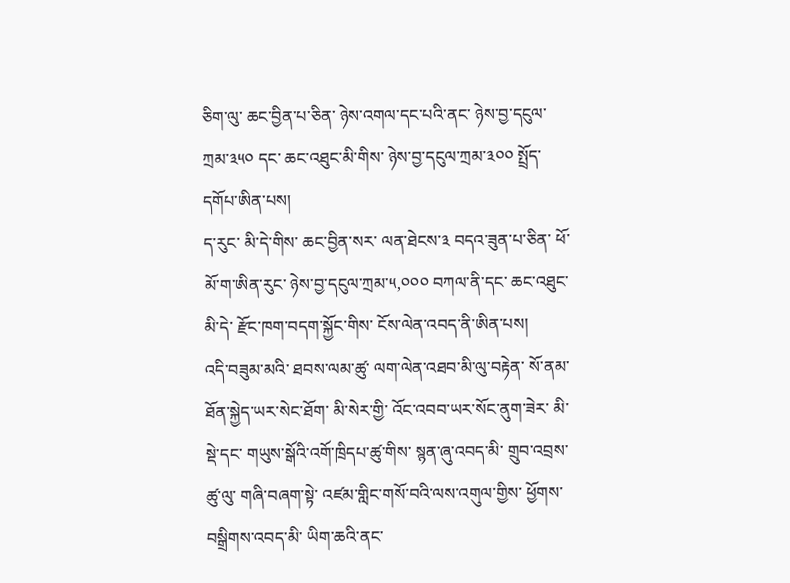ཅིག་ལུ་ ཆང་བྱིན་པ་ཅིན་ ཉེས་འགལ་དང་པའི་ནང་ ཉེས་བྱ་དངུལ་ཀྲམ་༣༥༠ དང་ ཆང་འཐུང་མི་གིས་ ཉེས་བྱ་དངུལ་ཀྲམ་༣༠༠ སྤྲོད་དགོཔ་ཨིན་པས།
ད་རུང་ མི་དེ་གིས་ ཆང་བྱིན་སར་ ལན་ཐེངས་༣ བདའ་ཟུན་པ་ཅིན་ ཕོ་མོ་ག་ཨིན་རུང་ ཉེས་བྱ་དངུལ་ཀྲམ་༥,༠༠༠ བཀལ་ནི་དང་ ཆང་འཐུང་མི་དེ་ རྫོང་ཁག་བདག་སྐྱོང་གིས་ ངོས་ལེན་འབད་ནི་ཨིན་པས།
འདི་བཟུམ་མའི་ ཐབས་ལམ་ཚུ་ ལག་ལེན་འཐབ་མི་ལུ་བརྟེན་ སོ་ནམ་ཐོན་སྐྱེད་ཡར་སེང་ཐོག་ མི་སེར་གྱི་ འོང་འབབ་ཡར་སོང་ནུག་ཟེར་ མི་སྡེ་དང་ གཡུས་སྒོའི་འགོ་ཁྲིདཔ་ཚུ་གིས་ སྙན་ཞུ་འབད་མི་ གྲུབ་འབྲས་ཚུ་ལུ་ གཞི་བཞག་སྟེ་ འཛམ་གླིང་གསོ་བའི་ལས་འགུལ་གྱིས་ ཕྱོགས་བསྒྲིགས་འབད་མི་ ཡིག་ཆའི་ནང་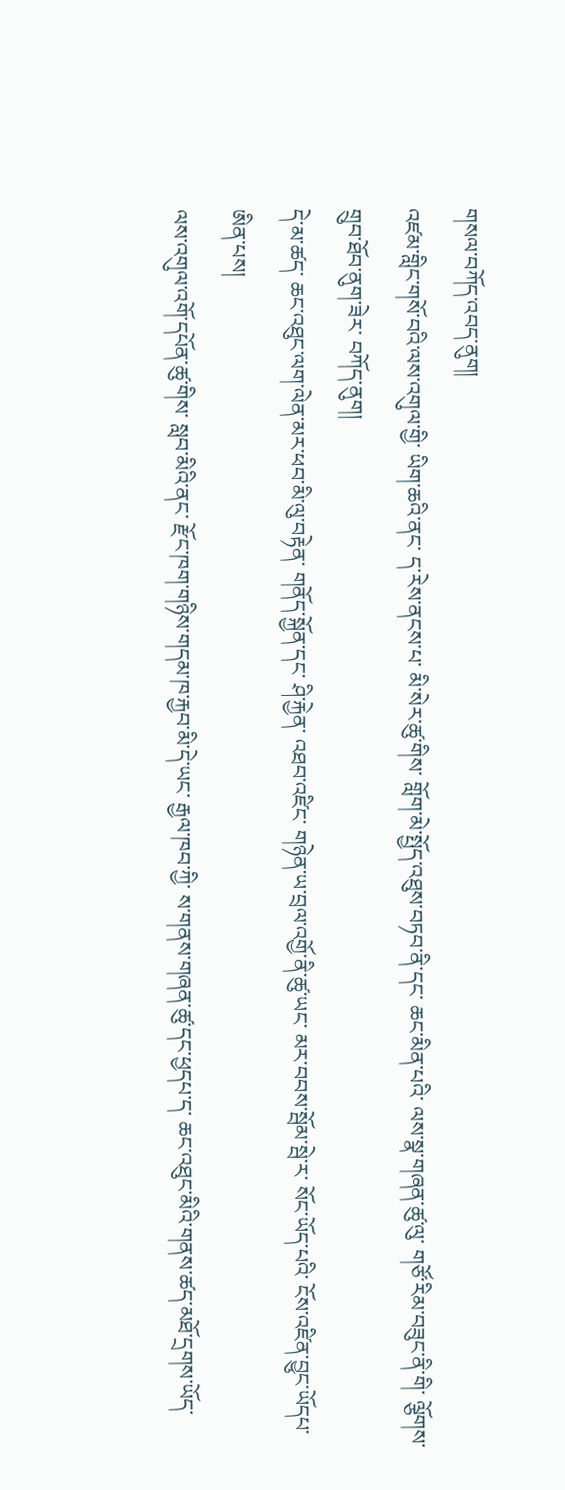གསལ་བཀོད་འབད་ནུག།
འཛམ་གླིང་གསོ་བའི་ལས་འགུལ་གྱི་ ཡིག་ཆའི་ནང་ ད་རེས་ནངས་པ་ མི་སེར་ཚུ་གིས་ གློག་མེ་སྤྱོད་འཐུས་བཏབ་ནི་དང་ ཆང་མིན་པའི་ ལས་སྣ་གཞན་ཚུ་ལུ་ གཙོ་རིམ་བཟུང་ནི་གི་ ལྕོགས་གྲུབ་ཐོབ་ནུག་ཟེར་ བཀོད་ནུག།
དེ་མ་ཚད་ ཆང་འཐུང་ལག་ལེན་མར་ཕབ་མི་ལུ་བརྟེན་ གནོད་སྐྱོན་དང་ ཤི་རྐྱེན་ འཐབ་འཛིང་ གཉེན་ཡ་བྲལ་འགྱོ་ནི་ཚུ་ཡང་ མར་བབས་སྦོམ་སྦེ་ར་ སོང་ཡོད་པའི་ ངོས་འཛིན་བྱུང་ཡོདཔ་ཨིན་པས།
ལས་འགུལ་འགོ་དཔོན་ཚུ་གིས་ སླབ་མིའི་ནང་ རྫོང་ཁག་གཉིས་གདམ་ཁ་རྐྱབ་མི་དེ་ཡང་ རྒྱལ་ཁབ་ཀྱི་ ས་གནས་གཞན་ཚུ་དང་ཕྱདཔ་ད་ ཆང་འཐུང་མིའི་གནས་ཚད་མཐོ་དྲགས་ཡོད་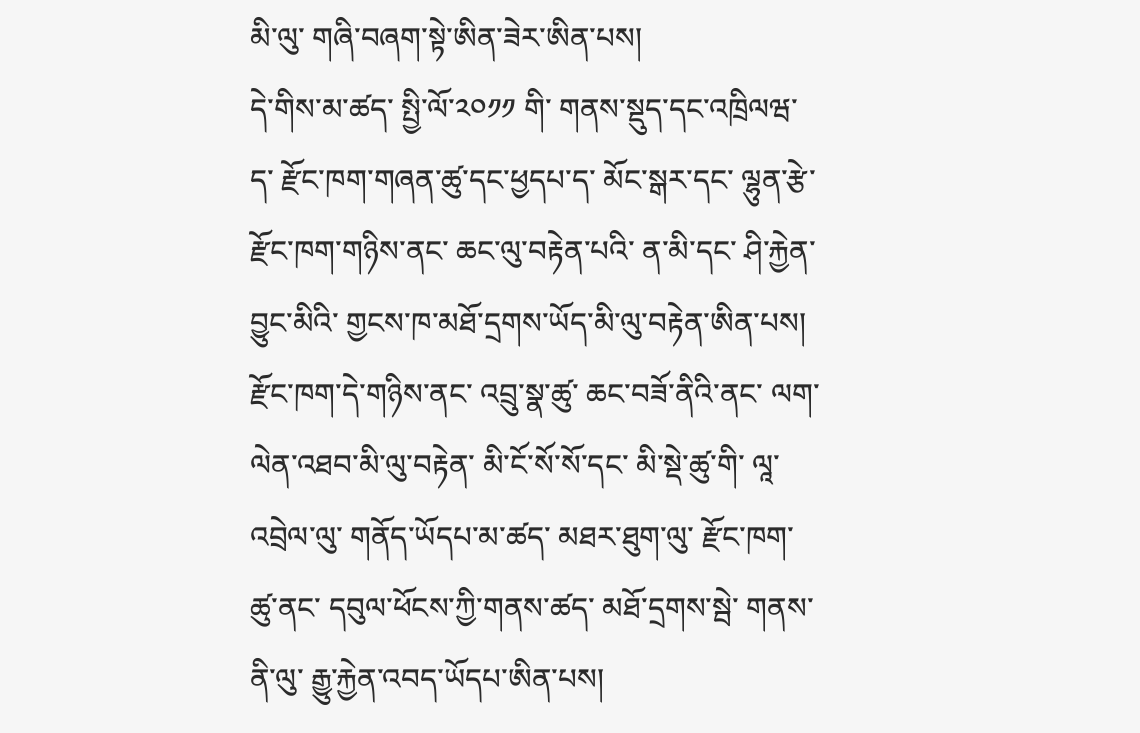མི་ལུ་ གཞི་བཞག་སྟེ་ཨིན་ཟེར་ཨིན་པས།
དེ་གིས་མ་ཚད་ སྤྱི་ལོ་༢༠༡༡ གི་ གནས་སྡུད་དང་འཁྲིལཝ་ད་ རྫོང་ཁག་གཞན་ཚུ་དང་ཕྱདཔ་ད་ མོང་སྒར་དང་ ལྷུན་རྩེ་རྫོང་ཁག་གཉིས་ནང་ ཆང་ལུ་བརྟེན་པའི་ ན་མི་དང་ ཤི་རྐྱེན་བྱུང་མིའི་ གྱངས་ཁ་མཐོ་དྲགས་ཡོད་མི་ལུ་བརྟེན་ཨིན་པས།
རྫོང་ཁག་དེ་གཉིས་ནང་ འབྲུ་སྣ་ཚུ་ ཆང་བཟོ་ནིའི་ནང་ ལག་ལེན་འཐབ་མི་ལུ་བརྟེན་ མི་ངོ་སོ་སོ་དང་ མི་སྡེ་ཚུ་གི་ ལཱ་འབྲེལ་ལུ་ གནོད་ཡོདཔ་མ་ཚད་ མཐར་ཐུག་ལུ་ རྫོང་ཁག་ཚུ་ནང་ དབུལ་ཕོངས་ཀྱི་གནས་ཚད་ མཐོ་དྲགས་སྦེ་ གནས་ནི་ལུ་ རྒྱུ་རྐྱེན་འབད་ཡོདཔ་ཨིན་པས།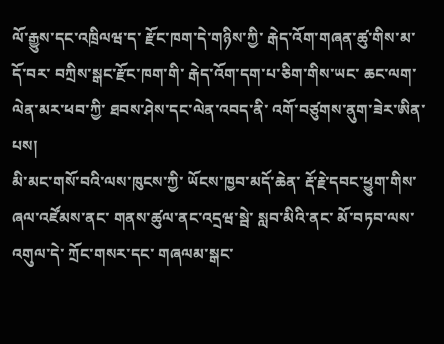ལོ་རྒྱུས་དང་འཁྲིལཝ་ད་ རྫོང་ཁག་དེ་གཉིས་ཀྱི་ རྒེད་འོག་གཞན་ཚུ་གིས་མ་དོ་བར་ བཀྲིས་སྒང་རྫོང་ཁག་གི་ རྒེད་འོག་དག་པ་ཅིག་གིས་ཡང་ ཆང་ལག་ལེན་མར་ཕབ་ཀྱི་ ཐབས་ཤེས་དང་ལེན་འབད་ནི་ འགོ་བཙུགས་ནུག་ཟེར་ཨིན་པས།
མི་མང་གསོ་བའི་ལས་ཁུངས་ཀྱི་ ཡོངས་ཁྱབ་མདོ་ཆེན་ རྡོ་རྗེ་དབང་ཕྱུག་གིས་ ཞལ་འཛོམས་ནང་ གནས་ཚུལ་ནང་འདྲཝ་སྦེ་ སླབ་མིའི་ནང་ མོ་བཏབ་ལས་འགུལ་དེ་ ཀྲོང་གསར་དང་ གཞལམ་སྒང་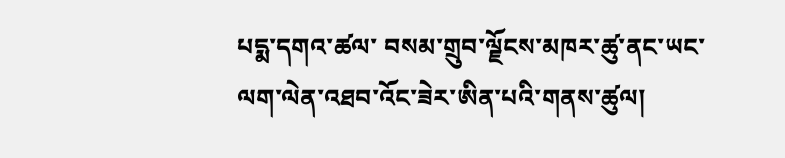པདྨ་དགའ་ཚལ་ བསམ་གྲུབ་ལྗོངས་མཁར་ཚུ་ནང་ཡང་ ལག་ལེན་འཐབ་འོང་ཟེར་ཨིན་པའི་གནས་ཚུལ།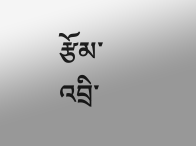རྩོམ་འབྲི་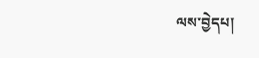ལས་བྱེདཔ།